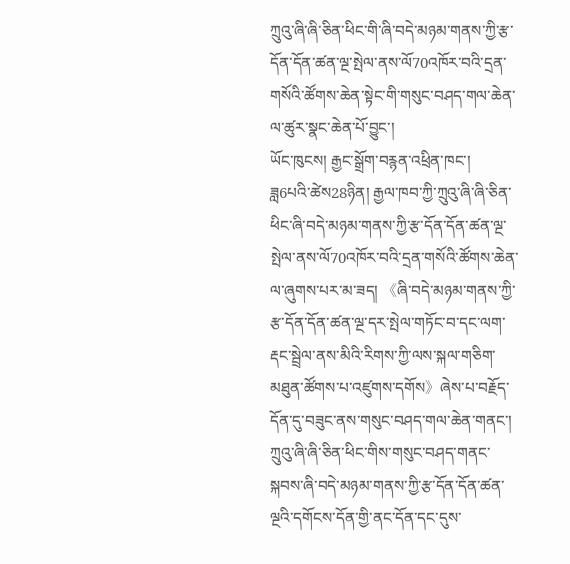ཀྲུའུ་ཞི་ཞི་ཅིན་ཕིང་གི་ཞི་བདེ་མཉམ་གནས་ཀྱི་རྩ་དོན་དོན་ཚན་ལྔ་སྤེལ་ནས་ལོ70འཁོར་བའི་དྲན་གསོའི་ཚོགས་ཆེན་སྟེང་གི་གསུང་བཤད་གལ་ཆེན་ལ་ཚུར་སྣང་ཆེན་པོ་བྱུང་།
ཡོང་ཁུངས། རྒྱང་སྒྲོག་བརྙན་འཕྲིན་ཁང་།
ཟླ6པའི་ཚེས28ཉིན། རྒྱལ་ཁབ་ཀྱི་ཀྲུའུ་ཞི་ཞི་ཅིན་ཕིང་ཞི་བདེ་མཉམ་གནས་ཀྱི་རྩ་དོན་དོན་ཚན་ལྔ་སྤེལ་ནས་ལོ70འཁོར་བའི་དྲན་གསོའི་ཚོགས་ཆེན་ལ་ཞུགས་པར་མ་ཟད། 《ཞི་བདེ་མཉམ་གནས་ཀྱི་རྩ་དོན་དོན་ཚན་ལྔ་དར་སྤེལ་གཏོང་བ་དང་ལག་རྡང་སྦྲེལ་ནས་མིའི་རིགས་ཀྱི་ལས་སྐལ་གཅིག་མཐུན་ཚོགས་པ་འཛུགས་དགོས》ཞེས་པ་བརྗོད་དོན་དུ་བཟུང་ནས་གསུང་བཤད་གལ་ཆེན་གནང་། ཀྲུའུ་ཞི་ཞི་ཅིན་ཕིང་གིས་གསུང་བཤད་གནང་སྐབས་ཞི་བདེ་མཉམ་གནས་ཀྱི་རྩ་དོན་དོན་ཚན་ལྔའི་དགོངས་དོན་གྱི་ནང་དོན་དང་དུས་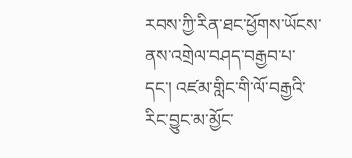རབས་ཀྱི་རིན་ཐང་ཕྱོགས་ཡོངས་ནས་འགྲེལ་བཤད་བརྒྱབ་པ་དང་། འཛམ་གླིང་གི་ལོ་བརྒྱའི་རིང་བྱུང་མ་མྱོང་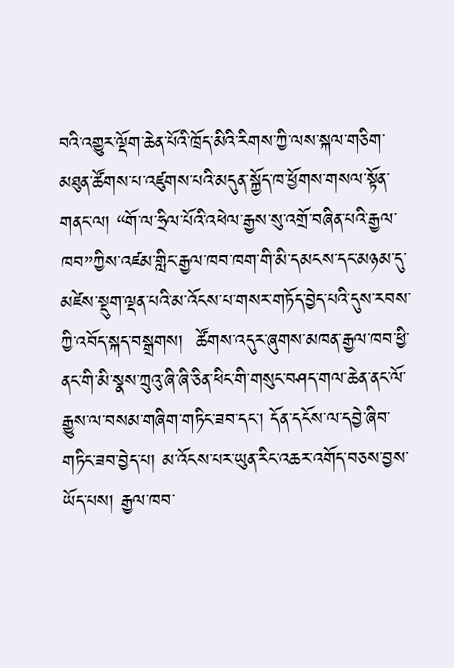བའི་འགྱུར་ལྡོག་ཆེན་པོའི་ཁྲོད་མིའི་རིགས་ཀྱི་ལས་སྐལ་གཅིག་མཐུན་ཚོགས་པ་འཛུགས་པའི་མདུན་སྐྱོད་ཁ་ཕྱོགས་གསལ་སྟོན་གནང་ལ། “གོ་ལ་ཧྲིལ་པོའི་འཕེལ་རྒྱས་སུ་འགྲོ་བཞིན་པའི་རྒྱལ་ཁབ”ཀྱིས་འཛམ་གླིང་རྒྱལ་ཁབ་ཁག་གི་མི་དམངས་དང་མཉམ་དུ་མཛེས་སྡུག་ལྡན་པའི་མ་འོངས་པ་གསར་གཏོད་བྱེད་པའི་དུས་རབས་ཀྱི་འབོད་སྐད་བསྒྲགས།  ཚོགས་འདུར་ཞུགས་མཁན་རྒྱལ་ཁབ་ཕྱི་ནང་གི་མི་སྣས་ཀྲུའུ་ཞི་ཞི་ཅིན་ཕིང་གི་གསུང་བཤད་གལ་ཆེན་ནང་ལོ་རྒྱུས་ལ་བསམ་གཞིག་གཏིང་ཟབ་དང་། དོན་དངོས་ལ་དབྱེ་ཞིབ་གཏིང་ཟབ་བྱེད་པ། མ་འོངས་པར་ཡུན་རིང་འཆར་འགོད་བཅས་བྱས་ཡོད་པས། རྒྱལ་ཁབ་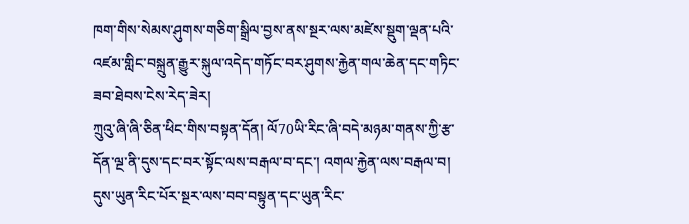ཁག་གིས་སེམས་ཤུགས་གཅིག་སྒྲིལ་བྱས་ནས་སྔར་ལས་མཛེས་སྡུག་ལྡན་པའི་འཛམ་གླིང་བསྐྲུན་རྒྱུར་སྐུལ་འདེད་གཏོང་བར་ཤུགས་རྐྱེན་གལ་ཆེན་དང་གཏིང་ཟབ་ཐེབས་ངེས་རེད་ཟེར།
ཀྲུའུ་ཞི་ཞི་ཅིན་ཕིང་གིས་བསྟན་དོན། ལོ70ཡི་རིང་ཞི་བདེ་མཉམ་གནས་ཀྱི་རྩ་དོན་ལྔ་ནི་དུས་དང་བར་སྟོང་ལས་བརྒལ་བ་དང་། འགལ་རྐྱེན་ལས་བརྒལ་བ། དུས་ཡུན་རིང་པོར་སྔར་ལས་བབ་བསྟུན་དང་ཡུན་རིང་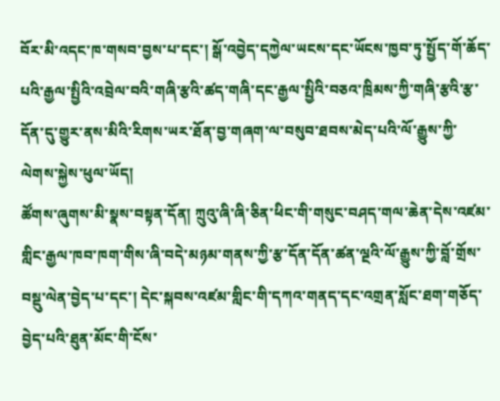བོར་མི་འདང་ཁ་གསབ་བྱས་པ་དང་། སྒོ་འབྱེད་དཀྱེལ་ཡངས་དང་ཡོངས་ཁྱབ་ཏུ་སྤྱོད་གོ་ཆོད་པའི་རྒྱལ་སྤྱིའི་འབྲེལ་བའི་གཞི་རྩའི་ཚད་གཞི་དང་རྒྱལ་སྤྱིའི་བཅའ་ཁྲིམས་ཀྱི་གཞི་རྩའི་རྩ་དོན་དུ་གྱུར་ནས་མིའི་རིགས་ཡར་ཐོན་བྱ་གཞག་ལ་བསུབ་ཐབས་མེད་པའི་ལོ་རྒྱུས་ཀྱི་ལེགས་སྐྱེས་ཕུལ་ཡོད།
ཚོགས་ཞུགས་མི་སྣས་བསྟན་དོན། ཀྲུའུ་ཞི་ཞི་ཅིན་ཕིང་གི་གསུང་བཤད་གལ་ཆེན་དེས་འཛམ་གླིང་རྒྱལ་ཁབ་ཁག་གིས་ཞི་བདེ་མཉམ་གནས་ཀྱི་རྩ་དོན་དོན་ཚན་ལྔའི་ལོ་རྒྱུས་ཀྱི་བློ་གྲོས་བསྡུ་ལེན་བྱེད་པ་དང་། དེང་སྐབས་འཛམ་གླིང་གི་དཀའ་གནད་དང་འགྲན་སློང་ཐག་གཅོད་བྱེད་པའི་ཐུན་མོང་གི་ངོས་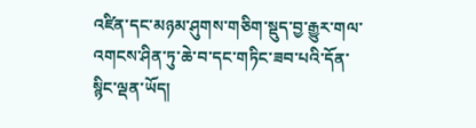འཛིན་དང་མཉམ་ཤུགས་གཅིག་སྡུད་བྱ་རྒྱུར་གལ་འགངས་ཤིན་ཏུ་ཆེ་བ་དང་གཏིང་ཟབ་པའི་དོན་སྙིང་ལྡན་ཡོད།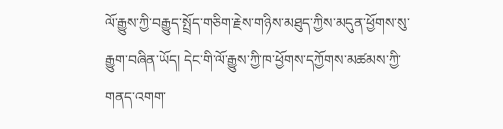ལོ་རྒྱུས་ཀྱི་བརྒྱུད་སྤྲོད་གཅིག་རྗེས་གཉིས་མཐུད་ཀྱིས་མདུན་ཕྱོགས་སུ་རྒྱུག་བཞིན་ཡོད། དེང་གི་ལོ་རྒྱུས་ཀྱི་ཁ་ཕྱོགས་དཀྱོགས་མཚམས་ཀྱི་གནད་འགག་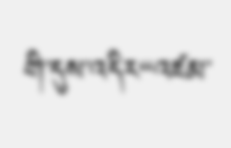གི་དུས་འདིར“འཛམ་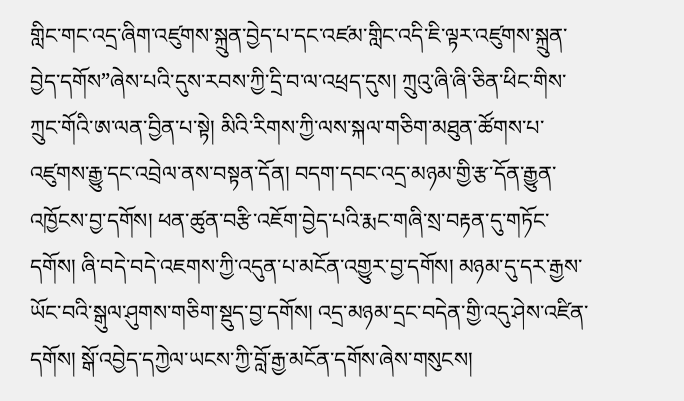གླིང་གང་འདྲ་ཞིག་འཛུགས་སྐྲུན་བྱེད་པ་དང་འཛམ་གླིང་འདི་ཇི་ལྟར་འཛུགས་སྐྲུན་བྱེད་དགོས”ཞེས་པའི་དུས་རབས་ཀྱི་དྲི་བ་ལ་འཕྲད་དུས། ཀྲུའུ་ཞི་ཞི་ཅིན་ཕིང་གིས་ཀྲུང་གོའི་ཨ་ལན་བྱིན་པ་སྟེ། མིའི་རིགས་ཀྱི་ལས་སྐལ་གཅིག་མཐུན་ཚོགས་པ་འཛུགས་རྒྱུ་དང་འབྲེལ་ནས་བསྟན་དོན། བདག་དབང་འདྲ་མཉམ་གྱི་རྩ་དོན་རྒྱུན་འཁྱོངས་བྱ་དགོས། ཕན་ཚུན་བརྩི་འཇོག་བྱེད་པའི་རྨང་གཞི་སྲ་བརྟན་དུ་གཏོང་དགོས། ཞི་བདེ་བདེ་འཇགས་ཀྱི་འདུན་པ་མངོན་འགྱུར་བྱ་དགོས། མཉམ་དུ་དར་རྒྱས་ཡོང་བའི་སྒུལ་ཤུགས་གཅིག་སྡུད་བྱ་དགོས། འདྲ་མཉམ་དྲང་བདེན་གྱི་འདུ་ཤེས་འཛིན་དགོས། སྒོ་འབྱེད་དཀྱེལ་ཡངས་ཀྱི་བློ་རྒྱ་མངོན་དགོས་ཞེས་གསུངས།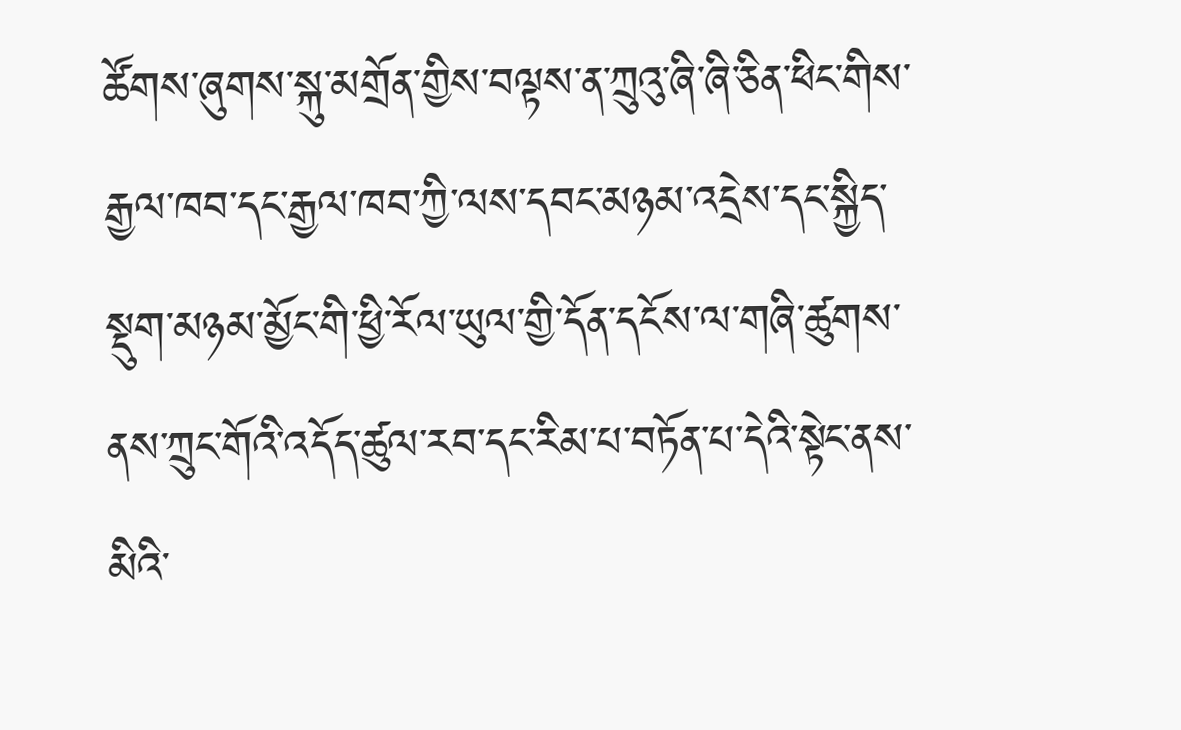ཚོགས་ཞུགས་སྐུ་མགྲོན་གྱིས་བལྟས་ན་ཀྲུའུ་ཞི་ཞི་ཅིན་ཕིང་གིས་རྒྱལ་ཁབ་དང་རྒྱལ་ཁབ་ཀྱི་ལས་དབང་མཉམ་འདྲེས་དང་སྐྱིད་སྡུག་མཉམ་མྱོང་གི་ཕྱི་རོལ་ཡུལ་གྱི་དོན་དངོས་ལ་གཞི་ཚུགས་ནས་ཀྲུང་གོའི་འདོད་ཚུལ་རབ་དང་རིམ་པ་བཏོན་པ་དེའི་སྟེང་ནས་མིའི་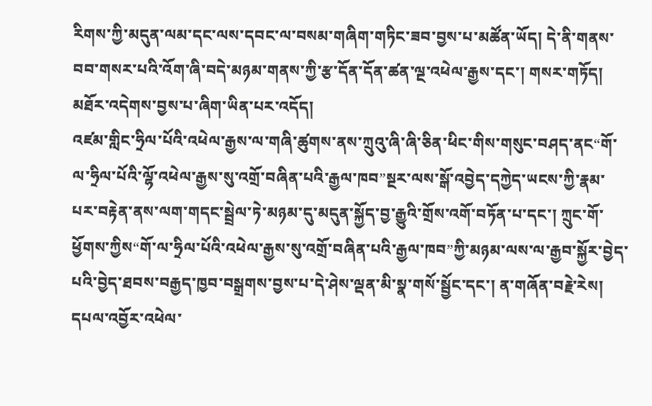རིགས་ཀྱི་མདུན་ལམ་དང་ལས་དབང་ལ་བསམ་གཞིག་གཏིང་ཟབ་བྱས་པ་མཚོན་ཡོད། དེ་ནི་གནས་བབ་གསར་པའི་འོག་ཞི་བདེ་མཉམ་གནས་ཀྱི་རྩ་དོན་དོན་ཚན་ལྔ་འཕེལ་རྒྱས་དང་། གསར་གཏོད། མཐོར་འདེགས་བྱས་པ་ཞིག་ཡིན་པར་འདོད།
འཛམ་གླིང་ཧྲིལ་པོའི་འཕེལ་རྒྱས་ལ་གཞི་ཚུགས་ནས་ཀྲུའུ་ཞི་ཞི་ཅིན་ཕིང་གིས་གསུང་བཤད་ནང“གོ་ལ་ཧྲིལ་པོའི་ལྷོ་འཕེལ་རྒྱས་སུ་འགྲོ་བཞིན་པའི་རྒྱལ་ཁབ”སྔར་ལས་སྒོ་འབྱེད་དཀྱེད་ཡངས་ཀྱི་རྣམ་པར་བརྟེན་ནས་ལག་གདང་སྦྲེལ་ཏེ་མཉམ་དུ་མདུན་སྐྱོད་བྱ་རྒྱུའི་གྲོས་འགོ་བཏོན་པ་དང་། ཀྲུང་གོ་ཕྱོགས་ཀྱིས“གོ་ལ་ཧྲིལ་པོའི་འཕེལ་རྒྱས་སུ་འགྲོ་བཞིན་པའི་རྒྱལ་ཁབ”ཀྱི་མཉམ་ལས་ལ་རྒྱབ་སྐྱོར་བྱེད་པའི་བྱེད་ཐབས་བརྒྱད་ཁྱབ་བསྒྲགས་བྱས་པ་དེ་ཤེས་ལྡན་མི་སྣ་གསོ་སྦྱོང་དང་། ན་གཞོན་བརྗེ་རེས། དཔལ་འབྱོར་འཕེལ་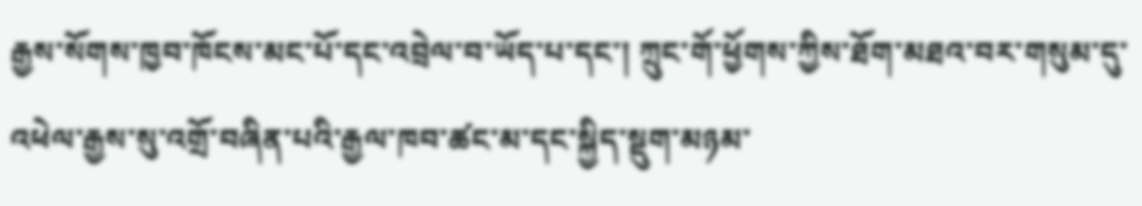རྒྱས་སོགས་ཁྱབ་ཁོངས་མང་པོ་དང་འབྲེལ་བ་ཡོད་པ་དང་། ཀྲུང་གོ་ཕྱོགས་ཀྱིས་ཐོག་མཐའ་བར་གསུམ་དུ་འཕེལ་རྒྱས་སུ་འགྲོ་བཞིན་པའི་རྒྱལ་ཁབ་ཚང་མ་དང་སྐྱིད་སྡུག་མཉམ་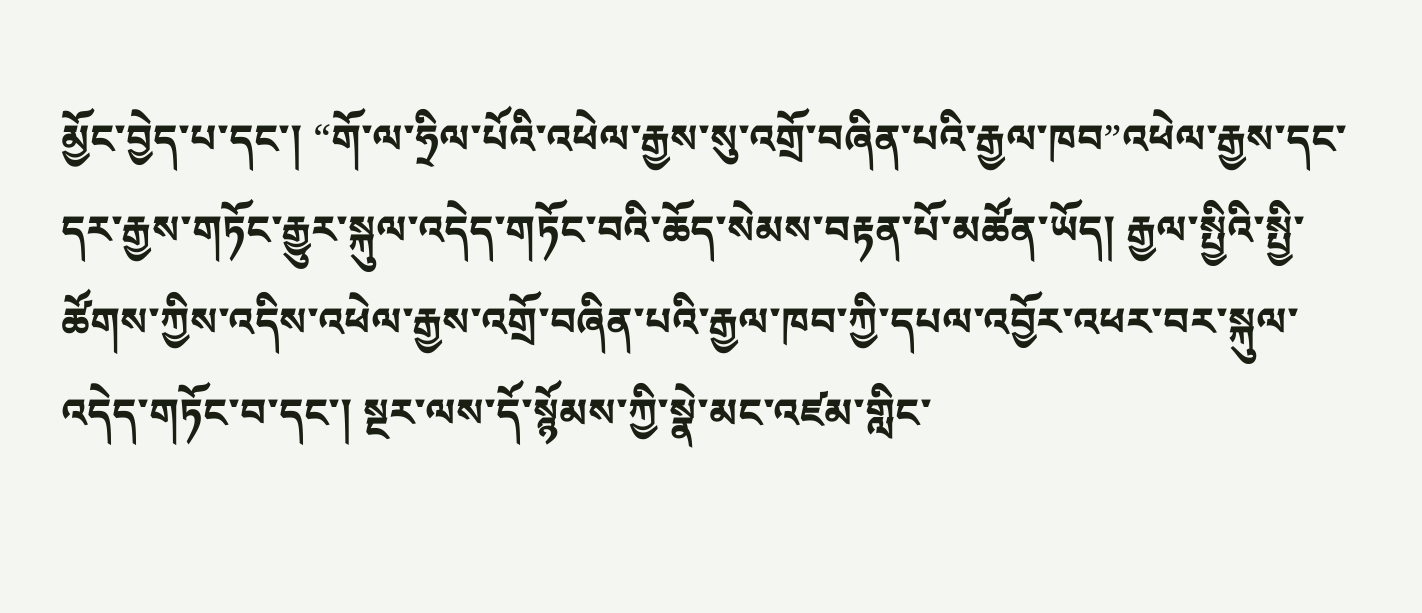མྱོང་བྱེད་པ་དང་། “གོ་ལ་ཧྲིལ་པོའི་འཕེལ་རྒྱས་སུ་འགྲོ་བཞིན་པའི་རྒྱལ་ཁབ”འཕེལ་རྒྱས་དང་དར་རྒྱས་གཏོང་རྒྱུར་སྐུལ་འདེད་གཏོང་བའི་ཆོད་སེམས་བརྟན་པོ་མཚོན་ཡོད། རྒྱལ་སྤྱིའི་སྤྱི་ཚོགས་ཀྱིས་འདིས་འཕེལ་རྒྱས་འགྲོ་བཞིན་པའི་རྒྱལ་ཁབ་ཀྱི་དཔལ་འབྱོར་འཕར་བར་སྐུལ་འདེད་གཏོང་བ་དང་། སྔར་ལས་དོ་སྙོམས་ཀྱི་སྣེ་མང་འཛམ་གླིང་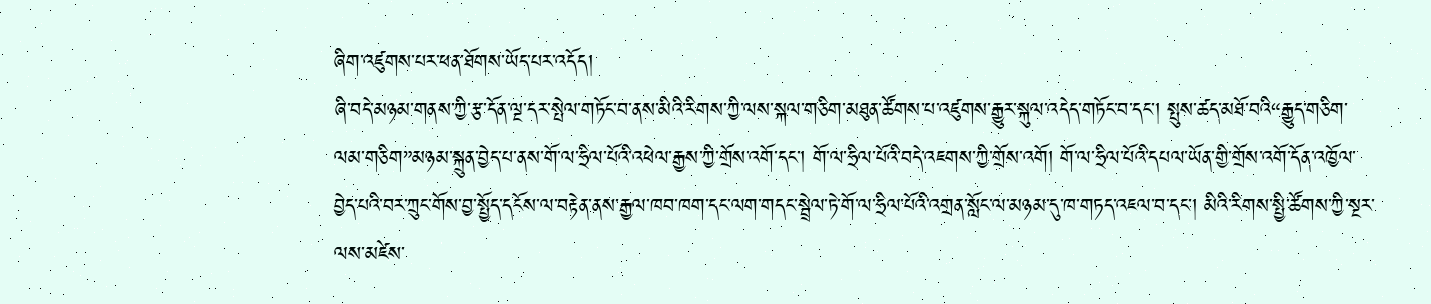ཞིག་འཛུགས་པར་ཕན་ཐོགས་ཡོད་པར་འདོད།
ཞི་བདེ་མཉམ་གནས་ཀྱི་རྩ་དོན་ལྔ་དར་སྤེལ་གཏོང་བ་ནས་མིའི་རིགས་ཀྱི་ལས་སྐལ་གཅིག་མཐུན་ཚོགས་པ་འཛུགས་རྒྱུར་སྐུལ་འདེད་གཏོང་བ་དང་། སྤུས་ཚད་མཐོ་བའི“རྒྱུད་གཅིག་ལམ་གཅིག”མཉམ་སྐྲུན་བྱེད་པ་ནས་གོ་ལ་ཧྲིལ་པོའི་འཕེལ་རྒྱས་ཀྱི་གྲོས་འགོ་དང་། གོ་ལ་ཧྲིལ་པོའི་བདེ་འཇགས་ཀྱི་གྲོས་འགོ། གོ་ལ་ཧྲིལ་པོའི་དཔལ་ཡོན་གྱི་གྲོས་འགོ་དོན་འཁྱོལ་བྱེད་པའི་བར་ཀྲུང་གོས་བྱ་སྤྱོད་དངོས་ལ་བརྟེན་ནས་རྒྱལ་ཁབ་ཁག་དང་ལག་གདང་སྦྲེལ་ཏེ་གོ་ལ་ཧྲིལ་པོའི་འགྲན་སློང་ལ་མཉམ་དུ་ཁ་གཏད་འཇལ་བ་དང་། མིའི་རིགས་སྤྱི་ཚོགས་ཀྱི་སྔར་ལས་མཛེས་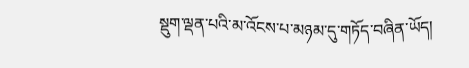སྡུག་ལྡན་པའི་མ་འོངས་པ་མཉམ་དུ་གཏོད་བཞིན་ཡོད།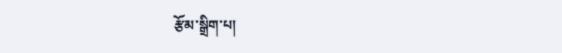རྩོམ་སྒྲིག་པ།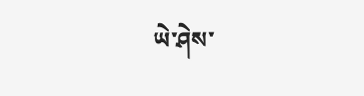ཡེ་ཤེས་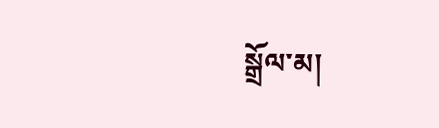སྒྲོལ་མ།